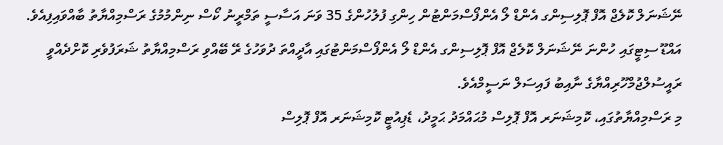ނޭޝަނަލް ކޮލެޖް އޮފް ޕޮލިސިންގ އެންޑް ލޯ އެންފޯސްމަންޓުން ހިންގި ފުލުހުންގެ 35 ވަނަ އަސާސީ ތަމްރީނު ކޯސް ނިންމުމުގެ ރަސްމިއްޔާތު ބާއްވައިފިއެވެ.
އައްޑޫ ސިޓީގައި ހުންނަ ނޭޝަނަލް ކޮލެޖް އޮފް ޕޮލިސިންގ އެންޑް ލޯ އެންފޯސްމަންޓުގައި އާދީއްތަ ދުވަހުގެ ރޭ ބޭއްވި ރަސްމިއްޔާތު ޝަރަފުވެރި ކޮށްދެއްވީ ރައީސުލްޖުމްހޫރިއްޔާގެ ނާއިބު ފައިސަލް ނަސީމްއެވެ.
މި ރަސްމިއްޔާތުގައި، ކޮމިޝަނަރ އޮފް ޕޮލިސް މުޙައްމަދު ޙަމީދު، ޑެޕިއުޓީ ކޮމިޝަނަރ އޮފް ޕޮލިސް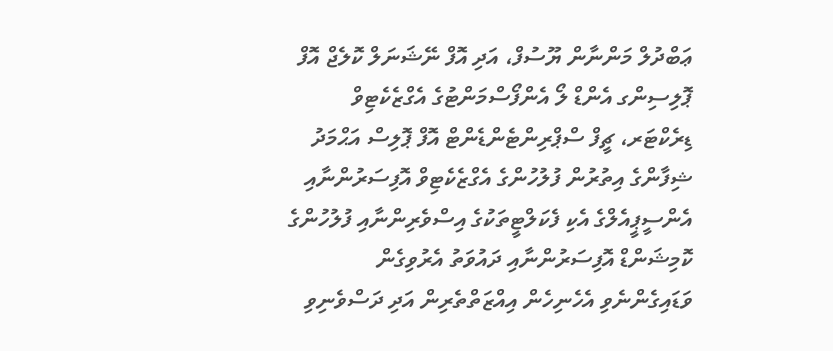ޢަބްދުލް މަންނާން ޔޫސުފް، އަދި އޮފް ނޭޝަނަލް ކޮލެޖް އޮފް ޕޮލިސިންގ އެންޑް ލޯ އެންފޯސްމަންޓުގެ އެގްޒެކެޓިވް ޑިރެކްޓަރ، ޗީފް ސްޕްރިންޓެންޑެންޓް އޮފް ޕޮލިސް އަޙްމަދު ޝިފާންގެ އިތުރުން ފުލުހުންގެ އެގްޒެކެޓިވް އޮފިސަރުންނާއި އެންސީޕީއެލްގެ އެކި ފެކަލްޓީތަކުގެ އިސްވެރިންނާއި ފުލުހުންގެ ކޮމިޝަންޑް އޮފިސަރުންނާއި ދައުވަތު އެރުވިގެން ވަޑައިގެންނެވި އެހެނިހެން އިއްޒަތްތެރިން އަދި ދަސްވެނިވި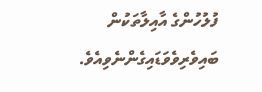ފުލުހުންގެ އާއިލާތަކުން ބައިވެރިވެވަޑައިގެންނެވިއެވެ.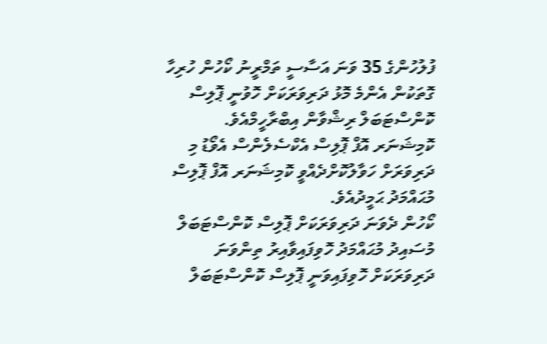ފުލުހުންގެ 35 ވަނަ އަސާސީ ތަމްރީނު ކޯހުން ހުރިހާ ގޮތަކުން އެންމެ މޮޅު ދަރިވަރަކަށް ހޮވުނީ ޕޮލިސް ކޮންސްޓަބަލް ރިޝްވާން އިބްރާހީމްއެވެ. ކޮމިޝަނަރ އޮފް ޕޮލިސް އެކްސެލެންސް އެވޯޑު މި ދަރިވަރަށް ހަވާލުކޮށްދެއްވީ ކޮމިޝަނަރ އޮފް ޕޮލިސް މުޙައްމަދު ޙަމީދުއެވެ.
ކޯހުން ދެވަނަ ދަރިވަރަކަށް ޕޮލިސް ކޮންސްޓަބަލް މުސައިދު މުޙައްމަދު ހޮވިފައިވާއިރު ތިންވަނަ ދަރިވަރަކަށް ހޮވިފައިވަނީ ޕޮލިސް ކޮންސްޓަބަލް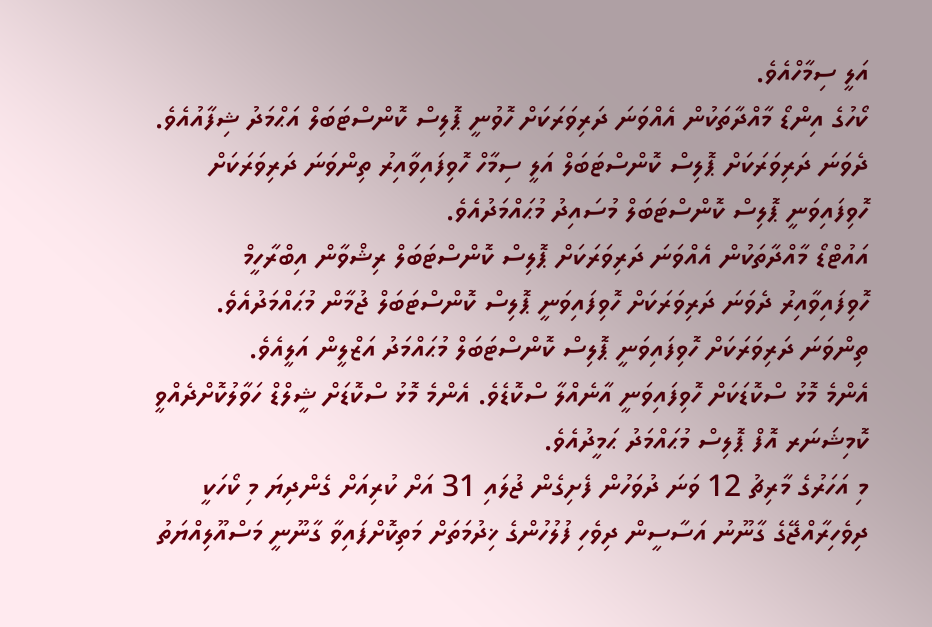އަލީ ސިމާހްއެވެ.
ކޯހުގެ އިންޑޯ މާއްދާތަކުން އެއްވަނަ ދަރިވަރަކަށް ހޮވުނީ ޕޮލިސް ކޮންސްޓަބަލް އަޙްމަދު ޝިފާއުއެވެ. ދެވަނަ ދަރިވަރަކަށް ޕޮލިސް ކޮންސްޓަބަލް އަލީ ސިމާހް ހޮވިފައިވާއިރު ތިންވަނަ ދަރިވަރަކަށް ހޮވިފައިވަނީ ޕޮލިސް ކޮންސްޓަބަލް މުސައިދު މުޙައްމަދުއެވެ.
އައުޓްޑޯ މާއްދާތަކުން އެއްވަނަ ދަރިވަރަކަށް ޕޮލިސް ކޮންސްޓަބަލް ރިޝްވާން އިބްރާހީމް ހޮވިފައިވާއިރު ދެވަނަ ދަރިވަރަކަށް ހޮވިފައިވަނީ ޕޮލިސް ކޮންސްޓަބަލް ޖުމާން މުޙައްމަދުއެވެ. ތިންވަނަ ދަރިވަރަކަށް ހޮވިފައިވަނީ ޕޮލިސް ކޮންސްޓަބަލް މުޙައްމަދު އަޒްލީން އަލީއެވެ.
އެންމެ މޮޅު ސްކޮޑަކަށް ހޮވިފައިވަނީ އާނެއްލާ ސްކޮޑެވެ. އެންމެ މޮޅު ސްކޮޑަށް ޝީލްޑް ހަވާލުކޮށްދެއްވީ ކޮމިޝަނަރ އޮފް ޕޮލިސް މުޙައްމަދު ޙަމީދުއެވެ.
މި އަހަރުގެ މާރިޗު 12 ވަނަ ދުވަހުން ފެށިގެން ޖުލައި 31 އަށް ކުރިއަށް ގެންދިޔަ މި ކޯހަކީ ދިވެހިރާއްޖޭގެ ގާނޫނު އަސާސީން ދިވެހި ފުލުހުންގެ ޚިދުމަތަށް މަތިކޮށްފައިވާ ގާނޫނީ މަސްއޫލިއްޔަތު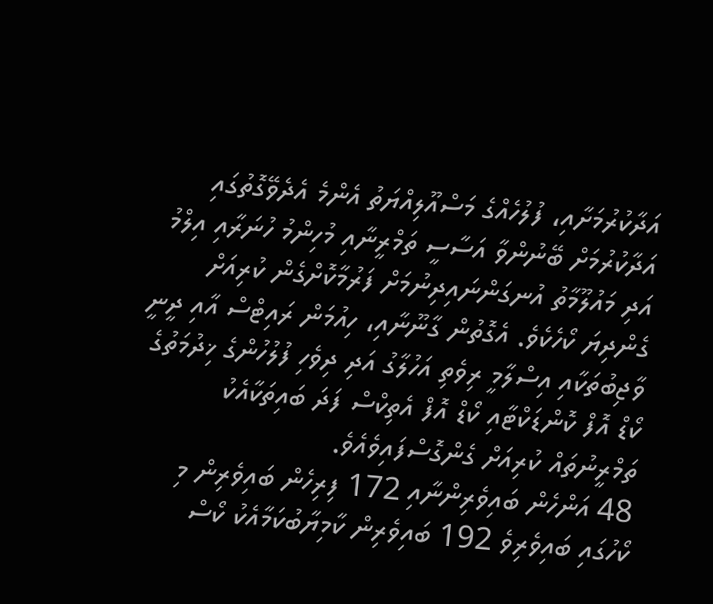އަދާކުރުމަށާއި، ފުލުހެއްގެ މަސްއޫލިއްޔަތު އެންމެ އެދެވޭގޮތުގައި އަދާކުރުމަށް ބޭނުންވާ އަސާސީ ތަމްރީނާއި މުހިންމު ހުނަރާއި އިލްމު އަދި މައުލޫމާތު އުނގަންނައިދިނުމަށް ފަރުމާކޮށްގެން ކުރިއަށް ގެންދިޔަ ކޯހެކެވެ. އެގޮތުން ގާނޫނާއި، ހިއުމަން ރައިޓްސް އާއި ދީނީ ވާޖިބުތަކާއި އިސްލާމީ ރިވެތި އަހުލާގު އަދި ދިވެހި ފުލުހުންގެ ޚިދުމަތުގެ ކޯޑް އޮފް ކޮންޑަކްޓާއި ކޯޑް އޮފް އެތިކްސް ފަދަ ބައިތަކާއެކު ތަމްރީނުތައް ކުރިއަށް ގެންގޮސްފައިވެއެވެ.
48 އަންހެން ބައިވެރިންނާއި 172 ފިރިހެން ބައިވެރިން މި ކޯހުގައި ބައިވެރިވެ 192 ބައިވެރިން ކާމިޔާބުކަމާއެކު ކޯސް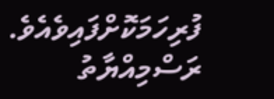ފުރިހަމަކޮށްފައިވެއެވެ. ރަސްމިއްޔާތު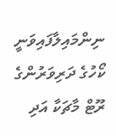ނިންމައިލާފައިވަނީ ކޯހުގެ ދަރިވަރުންގެ ރޫޓް މާޗަކާ އަދި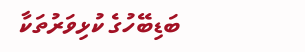ބަޑިބޭހުގެ ކުޅިވަރުތަކާ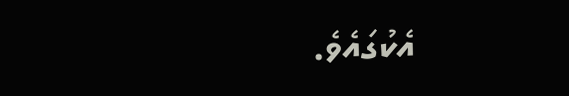އެކުގައެވެ.